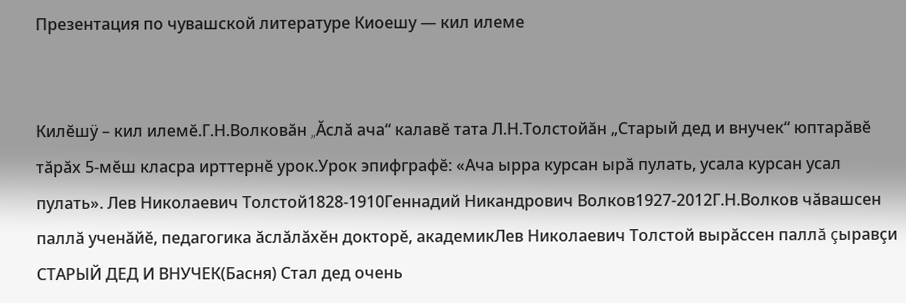Презентация по чувашской литературе Киоeшy — кил илемe


Килĕшÿ – кил илемĕ.Г.Н.Волковăн „Ăслă ача“ калавĕ тата Л.Н.Толстойăн „Старый дед и внучек“ юптарăвĕ тăрăх 5-мĕш класра ирттернĕ урок.Урок эпифграфĕ: «Ача ырра курсан ырă пулать, усала курсан усал пулать». Лев Николаевич Толстой1828-1910Геннадий Никандрович Волков1927-2012Г.Н.Волков чăвашсен паллă ученăйĕ, педагогика ăслăлăхĕн докторĕ, академикЛев Николаевич Толстой вырăссен паллă çыравçи СТАРЫЙ ДЕД И ВНУЧЕК(Басня) Стал дед очень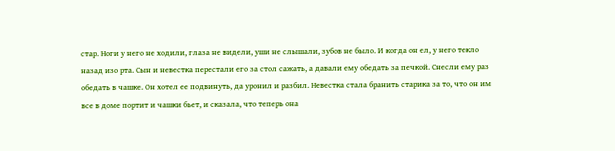стар. Ноги у него не ходили, глаза не видели, уши не слышали, зубов не было. И когда он ел, у него текло назад изо рта. Сын и невестка перестали его за стол сажать, а давали ему обедать за печкой. Снесли ему раз обедать в чашке. Он хотел ее подвинуть, да уронил и разбил. Невестка стала бранить старика за то, что он им все в доме портит и чашки бьет, и сказала, что теперь она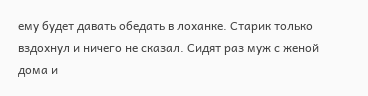ему будет давать обедать в лоханке. Старик только вздохнул и ничего не сказал. Сидят раз муж с женой дома и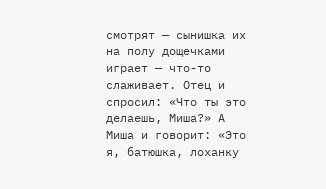смотрят — сынишка их на полу дощечками играет — что-то слаживает. Отец и спросил: «Что ты это делаешь, Миша?» А Миша и говорит: «Это я, батюшка, лоханку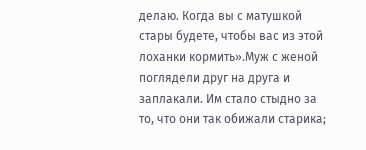делаю. Когда вы с матушкой стары будете, чтобы вас из этой лоханки кормить».Муж с женой поглядели друг на друга и заплакали. Им стало стыдно за то, что они так обижали старика;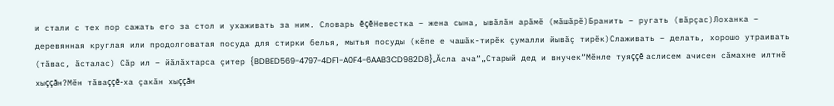и стали с тех пор сажать его за стол и ухаживать за ним. Словарь ĕçĕНевестка – жена сына, ывăлăн арăмĕ (мăшăрĕ)Бранить – ругать (вăрçас)Лоханка – деревянная круглая или продолговатая посуда для стирки белья, мытья посуды (кĕпе е чашăк-тирĕк çумалли йывăç тирĕк)Слаживать – делать, хорошо утраивать (тăвас, ăсталас) Сăр ил – йăлăхтарса çитер {BDBED569-4797-4DF1-A0F4-6AAB3CD982D8}„Ăсла ача“„Старый дед и внучек“Мĕнле туяççĕ аслисем ачисен сăмахне илтнĕ хыççăн?Мĕн тăваççĕ-ха çакăн хыççăн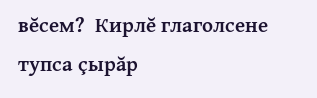вĕсем?  Кирлĕ глаголсене тупса çырăр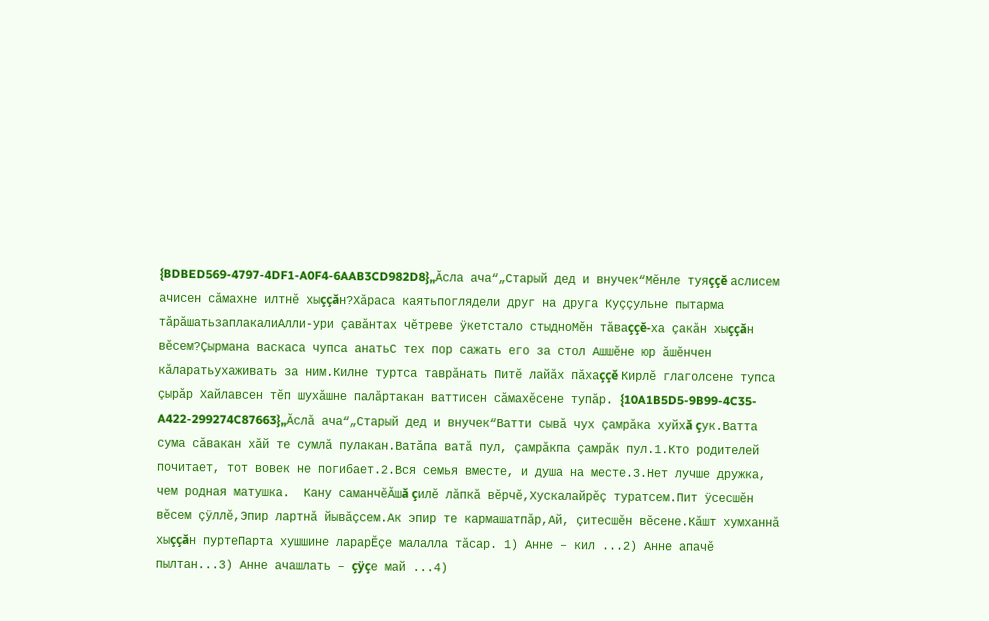{BDBED569-4797-4DF1-A0F4-6AAB3CD982D8}„Ăсла ача“„Старый дед и внучек“Мĕнле туяççĕ аслисем ачисен сăмахне илтнĕ хыççăн?Хăраса каятьпоглядели друг на друга Куççульне пытарма тăрăшатьзаплакалиАлли-ури çавăнтах чĕтреве ÿкетстало стыдноМĕн тăваççĕ-ха çакăн хыççăн вĕсем?Çырмана васкаса чупса анатьС тех пор сажать его за стол Ашшĕне юр ăшĕнчен кăларатьухаживать за ним.Килне туртса таврăнать Питĕ лайăх пăхаççĕ Кирлĕ глаголсене тупса çырăр Хайлавсен тĕп шухăшне палăртакан ваттисен сăмахĕсене тупăр. {10A1B5D5-9B99-4C35-A422-299274C87663}„Ăслă ача“„Старый дед и внучек“Ватти сывă чух çамрăка хуйхă çук.Ватта сума сăвакан хăй те сумлă пулакан.Ватăпа ватă пул, çамрăкпа çамрăк пул.1.Кто родителей почитает, тот вовек не погибает.2.Вся семья вместе, и душа на месте.3.Нет лучше дружка, чем родная матушка.  Кану саманчĕĂшă çилĕ лăпкă вĕрчĕ,Хускалайрĕç туратсем.Пит ÿсесшĕн вĕсем çÿллĕ,Эпир лартнă йывăçсем.Ак эпир те кармашатпăр,Ай, çитесшĕн вĕсене.Кăшт хумханнă хыççăн пуртеПарта хушшине ларарĔçе малалла тăсар. 1) Анне – кил ...2) Анне апачĕ пылтан...3) Анне ачашлать – çÿçе май ...4)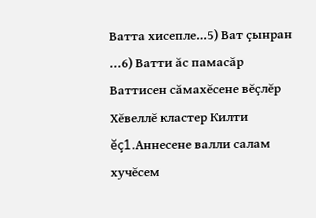Ватта хисепле…5) Ват çынран ...6) Ватти ăс памасăр Ваттисен сăмахĕсене вĕçлĕр
Хĕвеллĕ кластер Килти ĕç1.Аннесене валли салам хучĕсем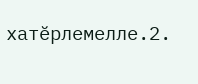хатĕрлемелле.2.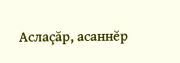Аслаçăр, асаннĕр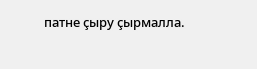патне çыру çырмалла.